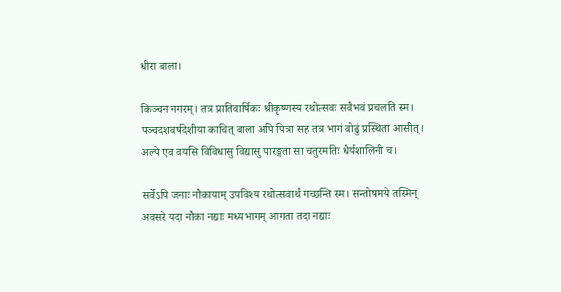धीरा बाला।

किञ्चन नगरम्। तत्र प्रातिवार्षिकः श्रीकृष्णस्य रथोत्सवः सवैभवं प्रचलति स्म। पञ्चदशवर्षदेशीया काचित् बाला अपि पित्रा सह तत्र भागं वोढुं प्रस्थिता आसीत्। अल्पे एव वयसि विविधासु विद्यासु पारङ्गता सा चतुरमतिः धैर्यशालिनी च।

सर्वेऽपि जनाः नौकायाम् उपविश्य रथोत्सवार्थं गच्छन्ति स्म। सन्तोषमये तस्मिन् अवसरे यदा नौका नद्याः मध्यभागम् आगता तदा नद्याः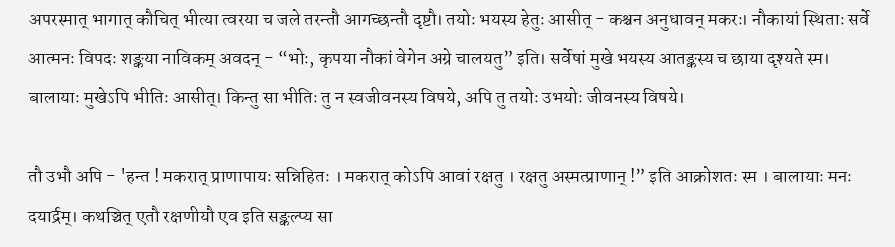अपरस्मात् भागात् कौचित् भीत्या त्वरया च जले तरन्तौ आगच्छन्तौ दृष्टौ। तयोः भयस्य हेतुः आसीत् - कश्चन अनुधावन् मकरः। नौकायां स्थिताः सर्वे आत्मनः विपदः शङ्कया नाविकम् अवदन् - “भोः, कृपया नौकां वेगेन अग्रे चालयतु” इति। सर्वेषां मुखे भयस्य आतङ्कस्य च छाया दृश्यते स्म। बालायाः मुखेऽपि भीतिः आसीत्। किन्तु सा भीतिः तु न स्वजीवनस्य विषये, अपि तु तयोः उभयोः जीवनस्य विषये।

तौ उभौ अपि - 'हन्त ! मकरात् प्राणापायः सन्निहितः । मकरात् कोऽपि आवां रक्षतु । रक्षतु अस्मत्प्राणान् !” इति आक्रोशतः स्म । बालायाः मनः दयार्द्रम्। कथञ्चित् एतौ रक्षणीयौ एव इति सङ्कल्प्य सा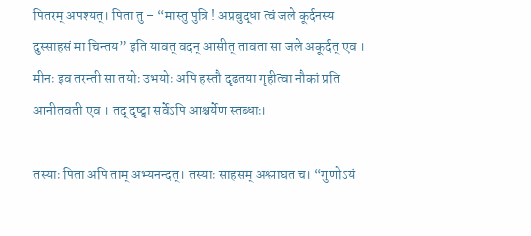पितरम् अपश्यत्। पिता तु – “मास्तु पुत्रि ! अप्रबुद्धा त्वं जले कूर्दनस्य दुस्साहसं मा चिन्तय” इति यावत् वदन् आसीत् तावता सा जले अकूर्दत् एव । मीनः इव तरन्ती सा तयोः उभयोः अपि हस्तौ दृढतया गृहीत्वा नौकां प्रति आनीतवती एव । तद् दृष्ट्वा सर्वेऽपि आश्चर्येण स्तब्धाः।

तस्याः पिता अपि ताम् अभ्यनन्दत्। तस्याः साहसम् अश्लाघत च। “गुणोऽयं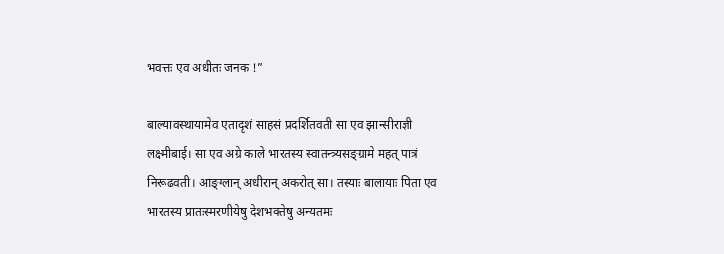भवत्तः एव अधीतः जनक !”

बाल्यावस्थायामेव एतादृशं साहसं प्रदर्शितवती सा एव झान्सीराज्ञी लक्ष्मीबाई। सा एव अग्रे काले भारतस्य स्वातन्त्र्यसङ्ग्रामे महत् पात्रं निरूढवती। आङ्ग्लान् अधीरान् अकरोत् सा। तस्याः बालायाः पिता एव भारतस्य प्रातःस्मरणीयेषु देशभक्तेषु अन्यतमः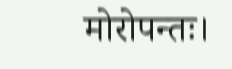मोरोपन्तः।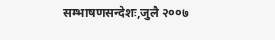सम्भाषणसन्देशः,जुलै २००७